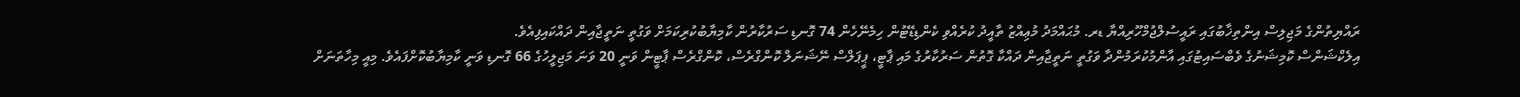ރައްޔިތުންގެ މަޖިލިސް އިންތިޚާބުގައި ރައީސުލްޖުމްހޫރިއްޔާ ޑރ. މުޙައްމަދު މުޢިއްޒު ތާއީދު ކުރެއްވި ކެންޑިޑޭޓުން ހިމެނޭހެން 74 ގޮނޑި ސަރުކާރުން ކާމިޔާބުކުރިކަމަށް ވަގުތީ ނަތީޖާއިން ދައްކައިފިއެވެ.
އިލެކްޝަންސް ކޮމިޝަނުގެ ވެބްސައިޓުގައި އާންމުކުރަމުންދާ ވަގުތީ ނަތީޖާއިން ދައްކާ ގޮތުން ސަރުކާރުގެ މައި ޕާޓީ، ޕީޕަލްސް ނޭޝަނަލް ކޮންގްރެސް، ކޮންގްރެސް ޕާޓީން ވަނީ 20 ވަނަ މަޖިލީހުގެ 66 ގޮނޑި ވަނީ ކާމިޔާބުކޮށްފައެވެ. މިއީ މިހާތަނަށް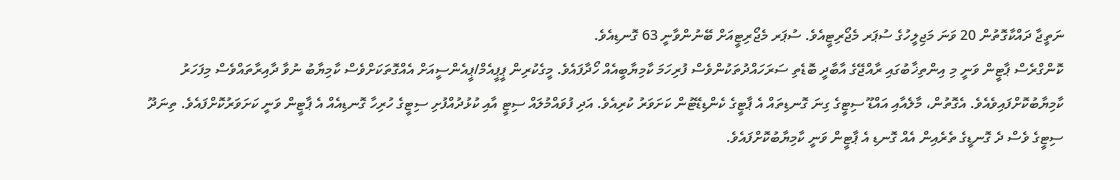ނަތީޖާ ދައްކާގޮތުން 20 ވަނަ މަޖިލީހުގެ ސުޕަރ މެޖޯރިޓީއެވެ. ސުޕަރ މެޖޯރިޓީއަށް ބޭނުންވާނީ 63 ގޮނޑިއެވެ.
ކޮންގްރެސް ޕާޓީން ވަނީ މި އިންތިޚާބުގައި ރާއްޖޭގެ އާބާދީ ބޮޑެތި ސަރަހައްދުތަކުންވެސް ފުރިހަމަ ކާމިޔާބީއެއް ހޯދާފައެވެ. މީގެކުރިން ޕީޕީއެމް/ޕީއެންސީއަށް އެއްގޮތަކަށްވެސް ކާމިޔާބު ނުވާ ދާއިރާތައްވެސް މިފަހަރު ކާމިޔާބުކޮށްފައިވެއެވެ. އެގޮތުން، މާލެއާއި އައްޑޫ ސިޓީގެ ގިނަ ގޮނޑިތައް އެ ޕާޓީގެ ކެންޑިޑޭޓުން ކަށަވަރު ކުރިއެވެ. އަދި ފުވައްމުލައް ސިޓީ އާއި ކުޅުދުއްފުށި ސިޓީގެ ހުރިހާ ގޮނޑިއެއް އެ ޕާޓީން ވަނީ ކަށަވަރުކޮށްފައެވެ. ތިނަދޫ ސިޓީގެ ވެސް ދެ ގޮނޑީގެ ތެރެއިން އެއް ގޮނޑި އެ ޕާޓީން ވަނީ ކާމިޔާބުކޮށްފައެވެ.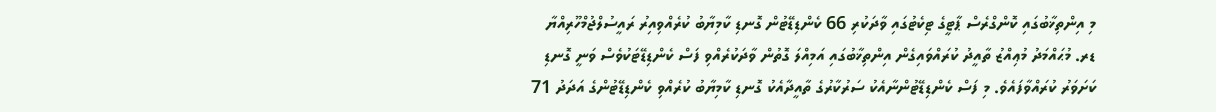މި އިންތިޚާބުގައި ކޮންގްރެސް ޕާޓީގެ ޓިކެޓުގައި ވާދަކުރި 66 ކެންޑިޑޭޓުން ގޮނޑި ކާމިޔާބު ކުރެއްވިއިރު ރައީސުލްޖުމްހޫރިއްޔާ ޑރ. މުޙައްމަދު މުޢިއްޒު ތާއީދު ކުރައްވައިގެން އިންތިޚާބުގައި އަމިއްލަ ގޮތުން ވާދަކުރެއްވި ފަސް ކެންޑިޑޭޓަކުވެސް ވަނީ ގޮނޑި ކަށަވަރު ކުރައްވާފައެވެ. މި ފަސް ކެންޑިޑޭޓުންނާއެކު ސަރުކާރުގެ ތާއީދާއެކު ގޮނޑި ކާމިޔާބު ކުރެއްވި ކެންޑިޑޭޓުންގެ އަދަދު 71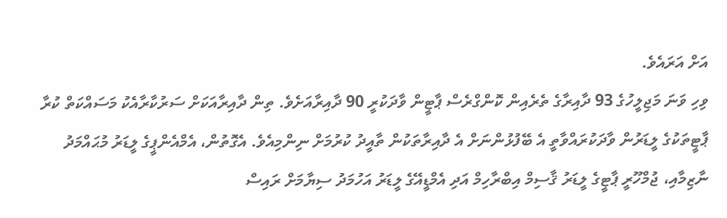އަށް އަރައެވެ.
ވިހި ވަނަ މަޖިލީހުގެ 93 ދާއިރާގެ ތެރެއިން ކޮންގްރެސް ޕާޓީން ވާދަކުރީ 90 ދާއިރާއަށެވެ. ތިން ދާއިރާއަކަށް ސަރުކާރާއެކު މަސައްކަތް ކުރާ ޕާޓީތަކުގެ ލީޑަރުން ވާދަކުރައްވާތީ އެ ބޭފުޅުންނަށް އެ ދާއިރާތަކުން ތާއީދު ކުރުމަށް ނިންމިއެވެ. އެގޮތުން، އެމްއެންޕީގެ ލީޑަރު މުޙައްމަދު ނާޒިމާއި، ޖުމްހޫރީ ޕާޓީގެ ލީޑަރު ޤާސިމް އިބްރާހިމް އަދި އެމްޑީއޭގެ ލީޑަރު އަހުމަދު ސިޔާމަށް ރައިސް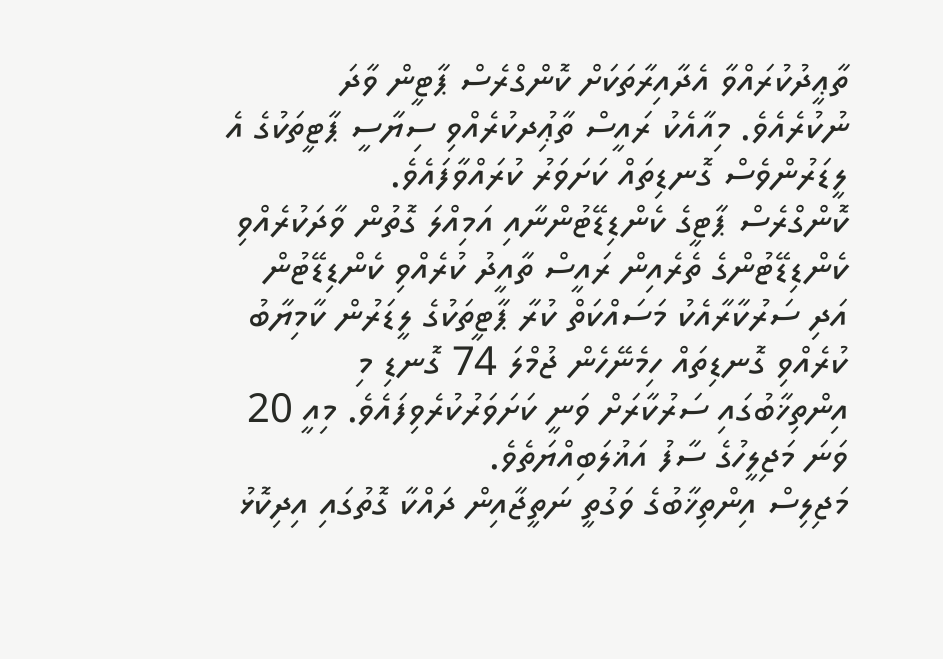ތާޢީދުކުރައްވާ އެދާއިރާތަކަށް ކޮންގްރެސް ޕާޓީން ވާދަ ނުކުރެއެވެ. މިއާއެކު ރައީސް ތާޢިުދކުރެއްވި ސިޔާސީ ޕާޓީތަކުގެ އެ ލީޑަރުންވެސް ގޮނޑިތައް ކަށަވަރު ކުރައްވާފައެވެ.
ކޮންގްރެސް ޕާޓީގެ ކެންޑިޑޭޓުންނާއި އަމިއްލަ ގޮތުން ވާދަކުރެއްވި ކެންޑިޑޭޓުންގެ ތެރެއިން ރައީސް ތާއީދު ކުރެއްވި ކެންޑިޑޭޓުން އަދި ސަރުކާރާއެކު މަސައްކަތް ކުރާ ޕާޓީތަކުގެ ލީޑަރުން ކާމިޔާބު ކުރެއްވި ގޮނޑިތައް ހިމެނޭހެން ޖުމްލަ 74 ގޮނޑި މި އިންތިޚާބުގައި ސަރުކާރަށް ވަނީ ކަށަވަރުކުރެވިފައެވެ. މިއީ 20 ވަނަ މަޖިލީހުގެ ސާފު އަޣުލަބިއްޔަތެވެ.
މަޖިލިސް އިންތިޚާބުގެ ވަގުތީ ނަތީޖާއިން ދައްކާ ގޮތުގައި އިދިކޮޅު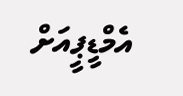އެމްޑީޕީއަށް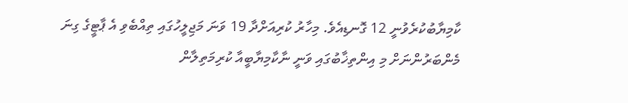ކާމިޔާބުކުރެވުނީ 12 ގޮނޑިއެވެ. މިހާރު ކުރިއަށްދާ 19 ވަނަ މަޖިލީހުގައި ތިއްބެވި އެ ޕާޓީގެ ގިނަ މެންބަރުންނަށް މި އިންތިޚާބުގައި ވަނީ ނާކާމިޔާބީއާ ކުރިމަތިލާން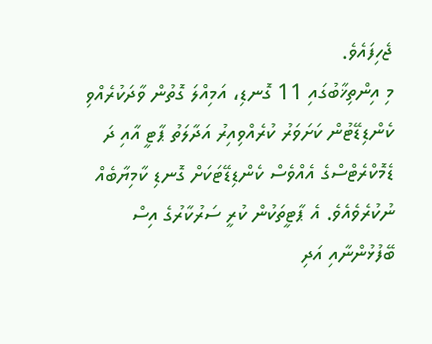ޖެހިފައެވެ.
މި އިންތިޚާބުގައި 11 ގޮނޑި، އަމިއްލަ ގޮތުން ވާދަކުރެއްވި ކެންޑިޑޭޓުން ކަށަވަރު ކުރެއްވިއިރު އަދާލަތު ޕާޓީ އާއި ދަ ޑެމޮކްރެޓްސްގެ އެއްވެސް ކެންޑިޑޭޓަކަށް ގޮނޑި ކާމިޔާބެއް ނުކުރެވެއެވެ. އެ ޕާޓީތަކުން ކުރީ ސަރުކާރުގެ އިސް ބޭފުޅުންނާއި އަދި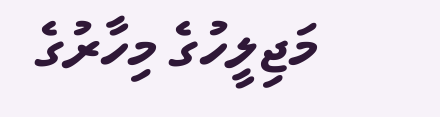މަޖިލީހުގެ މިހާރުގެ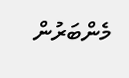މެންބަރުން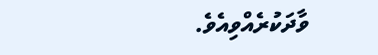ވާދަކުރެއްވިއެވެ.